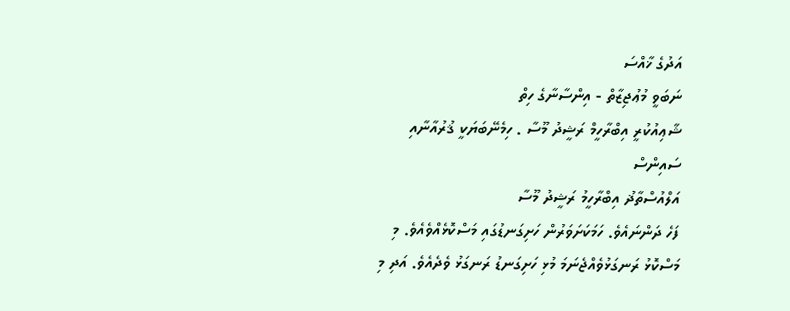އަދުގެ ޚާއްސަ
ނަބަވީ މުޢުޖިޒާތް - އިންސާނާގެ ހިތް
ޝާޢިއުކުރީ އިބްރާހީމް ރަޝީދު މޫސާ . ހިމެނޭބަޔަކީ ޤުރުއާނާއި ސައިންސް
އަލްއުސްތާޛު އިބްރާހީމު ރަޝީދު މޫސާ
ފަހެ ދަންނައެވެ. ހަމަކަށަވަރުން ހަށިގަނޑުގައި މަސްކޮޅެއްވެއެވެ. މި މަސްކޮޅު ރަނގަޅުވެއްޖެނަމަ މުޅި ހަށިގަނޑު ރަނގަޅު ވެދެއެވެ. އަދި މި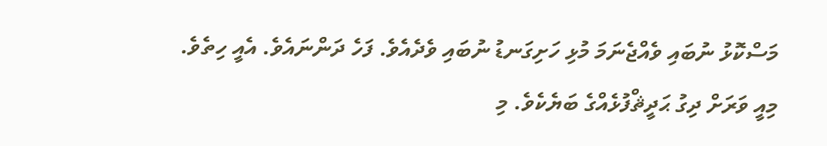މަސްކޮޅު ނުބައި ވެއްޖެނަމަ މުޅި ހަށިގަނޑު ނުބައި ވެދެއެވެ. ފަހެ ދަންނައެވެ. އެއީ ހިތެވެ.
މިއީ ވަރަށް ދިގު ޙަދީޘްފުޅެއްގެ ބަޔެކެވެ. މި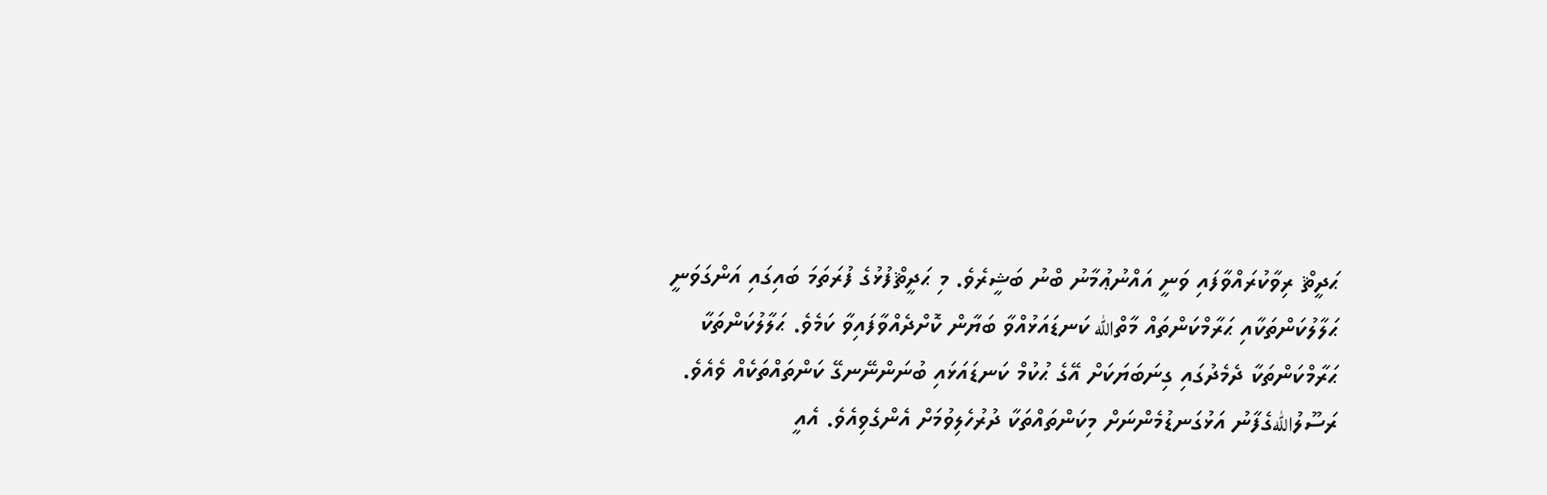ޙަދީޘް ރިވާކުރައްވާފައި ވަނީ އައްނުޢުމާނު ބްނު ބަޝީރެވެ. މި ޙަދީޘްފުޅުގެ ފުރަތަމަ ބައިގައި އަންގަވަނީ ޙަލާލުކަންތަކާއި ޙަރާމްކަންތައް މާތްالله ކަނޑައަޅުއްވާ ބަޔާން ކޮށްދެއްވާފައިވާ ކަމެވެ. ޙަލާލުކަންތަކާ ޙަރާމްކަންތަކާ ދެމެދުގައި ގިނަބަޔަކަށް އޭގެ ޙުކުމް ކަނޑައަޅައި ބުނަންނޭނގޭ ކަންތައްތަކެއް ވެއެވެ. ރަސޫލުاللهގެފާނު އަޅުގަނޑުމެންނަށް މިކަންތައްތަކާ ދުރުހެލިވުމަށް އެންގެވިއެވެ. އެއީ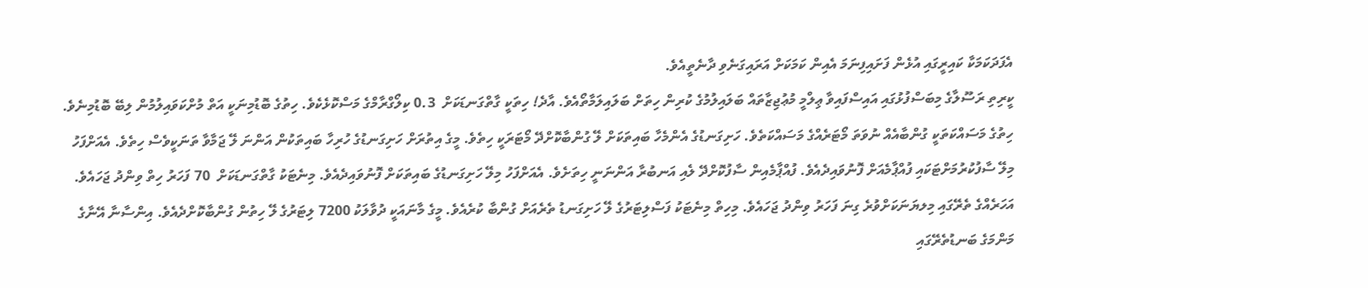އެފަދަކަމަކާ ކައިރީގައި އުޅެން ފަށައިފިނަމަ އެއިން ކަމަކަށް އަރައިގަނެވި ދާނެތީއެވެ.
ކީރިތި ރަސޫލާގެ މިބަސްފުޅުގައި އައިސްފައިވާ ޢިލްމީ މުޢުޖިޒާތައް ބަލައިލުމުގެ ކުރިން ހިތަށް ބަލައިލަމާތޯއެވެ. އާދެ! ހިތަކީ ގާތްގަނޑަކަށް  0.3 ކިލޯގްރާމްގެ މަސްކޮޅެކެވެ. ހިތުގެ ބޮޑުމިނަކީ އަތް މުށްކަވައިލުމުން ލިބޭ ބޮޑުމިނެވެ. ހިތުގެ މަސައްކަތަކީ ގުންބާއެއް ނުވަތަ މޯޓަރެއްގެ މަސައްކަތެވެ. ހަށިގަނޑުގެ އެންމެހާ ބައިތަކަށް ލޭ ގުންބާކޮށްދޭ މޯޓަރަކީ ހިތެވެ. މީގެ އިތުރަށް ހަށިގަނޑުގެ ހުރިހާ ބައިތަކުން އަންނަ ލޭ ޖަމާވާ ތަނަކީވެސް ހިތެވެ. އެއަށްފަހު މިލޭ ސާފުކުރުމަށްޓަކައި ފުއްޕާމެއަށް ފޮނުވައިދެއެވެ. ފުއްޕާމެއިން ސާފުކޮށްދޭ ލެއި އަނބުރާ އަންނަނީ ހިތަށެވެ. އެއަށްފަހު މިލޭ ހަށިގަނޑުގެ ބައިތަކަށް ފޮނުވައިދެއެވެ. މިނެޓަކު ގާތްގަނޑަކަށް  70 ފަހަރު ހިތް ވިންދު ޖަހައެވެ. އަހަރެއްގެ ތެރޭގައި މިލޔަނަކަށްވުރެ ގިނަ ފަހަރު ވިންދު ޖަހައެވެ. މިހިތް މިނެޓަކު ފަސްލިޓަރުގެ ލޭ ހަށިގަނޑު ތެރެއަށް ގުންބާ ކުރެއެވެ. މީގެ މާނައަކީ ދުވާލަކު 7200 ލިޓަރުގެ ލޭ ހިތުން ގުންބާކޮށްދެއެވެ. އިންސާނާ އޭނާގެ މަންމަގެ ބަނޑުތެރޭގައި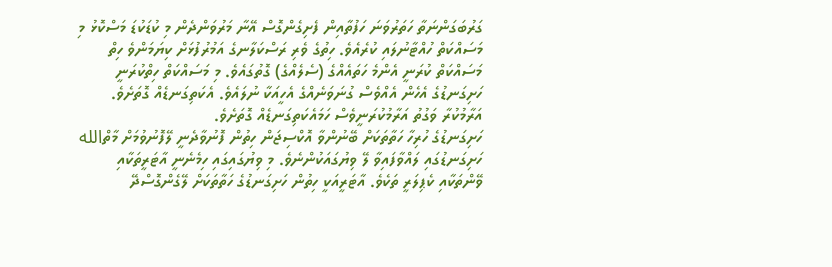ގަރުބަގަންނަތާ ހަތަރުވަނަ ހަފުތާއިން ފެށިގެންގޮސް އޭނާ މަރުވަންދެން މި ކުޑަކުޑަ މަސްކޮޅު މި މަސައްކަތް ހުއްޓާނުލައި ކުރެއެވެ. ހިތުގެ ވެރި ރަސްކަލާނގެ އަމުރުފުޅަށް ކިޔަމަންވެ ހިތް މަސައްކަތް ކުރަނީ އެންމެ ހަތައެއްގެ (ސެލެއްގެ) ގޮތުގައެވެ. މި މަސައްކަތް ހިތްކުރަނީ ހަށިގަނޑުގެ އެހެން އެއްވެސް ގުނަވަނެއްގެ އެހީއަކާ ނުލައެވެ. އެކަތިގަނޑެއް ގޮތަށެވެ. އަރާމުކުރާ ވަގުތު އަރާމުކުރަނީވެސް ހަމައެކަތިގަނޑެއް ގޮތަށެވެ.
ހަށިގަނޑުގެ ހުރިހާ ހަތާތަކަށް ބޭނުންވާ އޮކްސިޖަން ހިތުން ފޮނުވާދެނީ ލޭފޮނުވުމަށް މާތްالله ހަށިގަނޑުގައި ލައްވާފައިވާ ލޭ ވިޔުގައަކުންނެވެ. މި ވިޔުގައިގައި ހިމެނެނީ އާޓަރީތަކާއި ވޭންތަކާއި ކެޕިލަރީ ތަކެވެ. އާޓަރީއަކީ ހިތުން ހަށިގަނޑުގެ ހަތާތަކަށް ލޭގެންގޮސްދޭ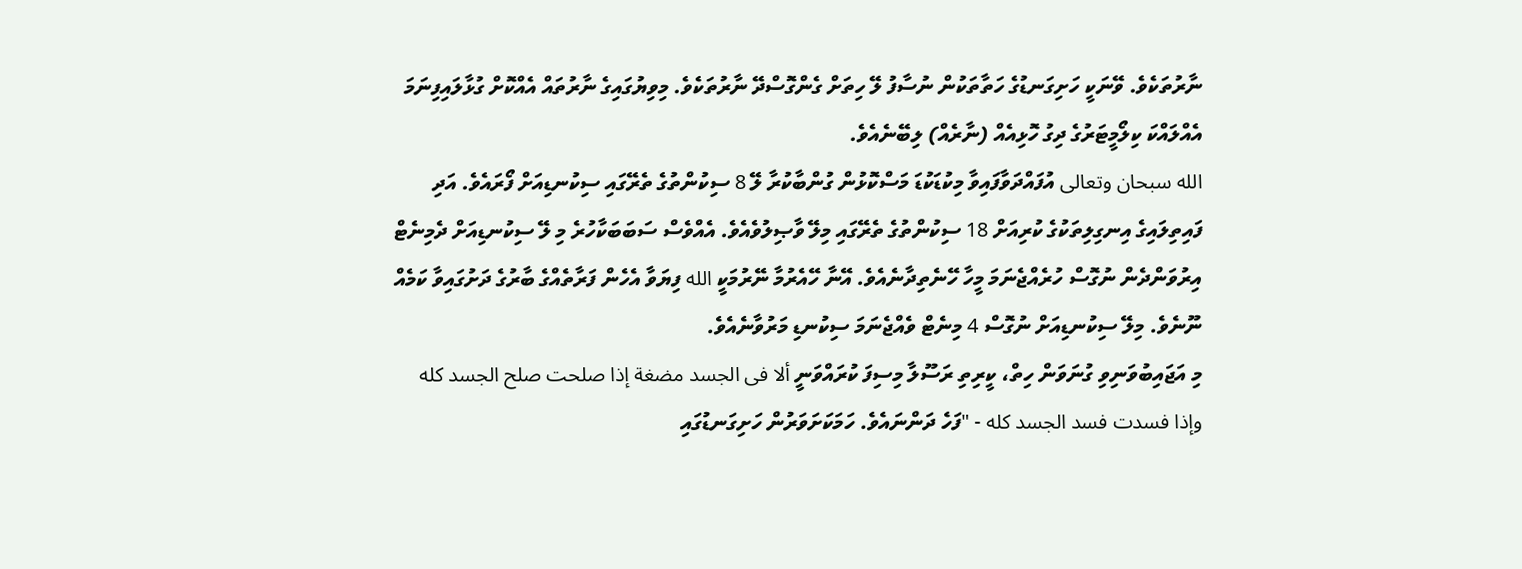ނާރުތަކެވެ. ވޭނަކީ ހަށިގަނޑުގެ ހަތާތަކުން ނުސާފު ލޭ ހިތަށް ގެންގޮސްދޭ ނާރުތަކެވެ. މިވިޔުގައިގެ ނާރުތައް އެއްކޮށް ގުޅާލައިފިނަމަ އެއްލައްކަ ކިލޯމީޓަރުގެ ދިގު ހޮޅިއެއް (ނާރެއް) ލިބޭނެއެވެ.
الله سبحان وتعالى އުފައްދަވާފައިވާ މިކުޑަކުޑަ މަސްކޮޅުން ގުންބާކުރާ ލޭ 8 ސިކުންތުގެ ތެރޭގައި ސިކުނޑިއަށް ފޯރައެވެ. އަދި ފައިތިލައިގެ އިނގިލިތަކުގެ ކުރިއަށް 18 ސިކުންތުގެ ތެރޭގައި މިލޭ ވާޞިލުވެއެވެ. އެއްވެސް ސަބަބަކާހުރެ މި ލޭ ސިކުނޑިއަށް ދެމިނެޓް އިރުވަންދެން ނުގޮސް ހުރެއްޖެނަމަ މީހާ ހޭނެތިދާނެއެވެ. އޭނާ ހޭއެރުމާ ނޭރުމަކީ الله ފިޔަވާ އެހެން ފަރާތެއްގެ ބާރުގެ ދަށުގައިވާ ކަމެއް ނޫނެވެ. މިލޭ ސިކުނޑިއަށް ނުގޮސް 4 މިނެޓް ވެއްޖެނަމަ ސިކުނޑި މަރުވާނެއެވެ.
މި އަޖައިބުވަނިވި ގުނަވަން ހިތް، ކީރިތި ރަސޫލާ މިސިފަ ކުރައްވަނީ ألا فى الجسد مضغة إذا صلحت صلح الجسد كله وإذا فسدت فسد الجسد كله - "ފަހެ ދަންނައެވެ. ހަމަކަށަވަރުން ހަށިގަނޑުގައި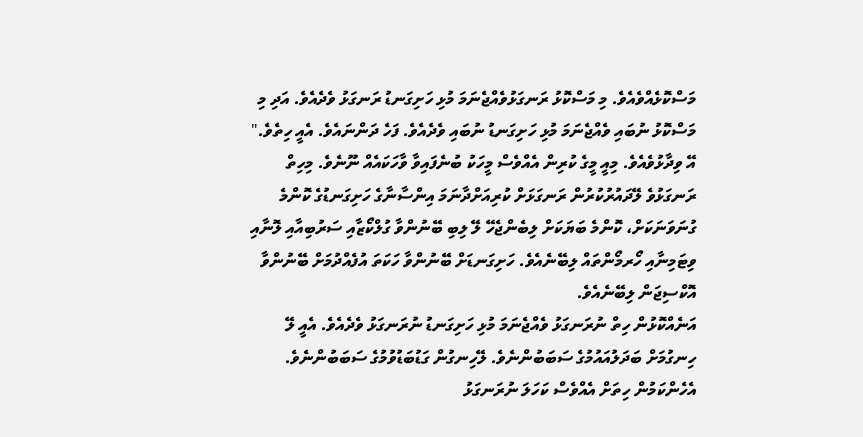މަސްކޮޅެއްވެއެވެ. މި މަސްކޮޅު ރަނގަޅުވެއްޖެނަމަ މުޅި ހަށިގަނޑު ރަނގަޅު ވެދެއެވެ. އަދި މި މަސްކޮޅު ނުބައި ވެއްޖެނަމަ މުޅި ހަށިގަނޑު ނުބައި ވެދެއެވެ. ފަހެ ދަންނައެވެ. އެއީ ހިތެވެ." އޭ ވިދާޅުވެއެވެ. މިއީ މީގެ ކުރިން އެއްވެސް މީހަކު ބުނެފައިވާ ވާހަކައެއް ނޫނެވެ. މިހިތް ރަނގަޅުވެ ލޭދައުރުކުރުން ރަނގަޅަށް ކުރިއަށްދާނަމަ އިންސާނާގެ ހަށިގަނޑުގެ ކޮންމެ ގުނަވަނަކަށް، ކޮންމެ ބަޔަކަށް ލިބެންޖެހޭ ލޭ ލިބި ބޭނުންވާ ގުލްކޯޒާއި ސަރުބިއާއި ލޮނާއި ވިޓަމިނާއި ހޯރމޯންތައް ލިބޭނެއެވެ. ހަށިގަނޑަށް ބޭނުންވާ ހަކަތަ އުފެއްދުމަށް ބޭނުންވާ އޮކްސިޖަން ލިބޭނެއެވެ.
އަނެއްކޮޅުން ހިތް ނުރަނގަޅު ވެއްޖެނަމަ މުޅި ހަށިގަނޑު ނުރަނގަޅު ވެދެއެވެ. އެއީ ލޭ ހިނގުމަށް ބަދަލުއައުމުގެ ސަބަބުންނެވެ. ލޭހިނގުން ގަޑުބަޑުވުމުގެ ސަބަބުންނެވެ. އެހެންކަމުން ހިތަށް އެއްވެސް ކަހަލަ ނުރަނގަޅު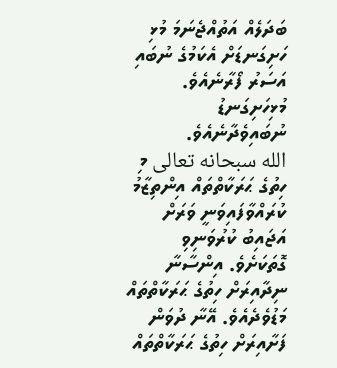ބަދަލެއް އަތުއްޖެނަމަ މުޅި ހަށިގަނޑަށް އެކަމުގެ ނުބައި އަސަރު ފޯރާނެއެވެ. މުޅިހަށިގަނޑު ނުބައިވެދާނެއެވެ.
الله سبحانه تعالى މި ހިތުގެ ޙަރަކާތްތައް އިންތިޒާމު ކުރައްވާފައިވަނީ ވަރަށް އަޖައިބު ކުރުވަނިވި ގޮތަކަށެވެ. އިންސާނާ ނިދާއިރަށް ހިތުގެ ޙަރަކާތްތައް މަޑުވެދެއެވެ. އޭނާ ދުވަން ފަށާއިރަށް ހިތުގެ ޙަރަކާތްތައް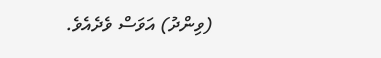(ވިންދު) އަވަސް ވެދެއެވެ.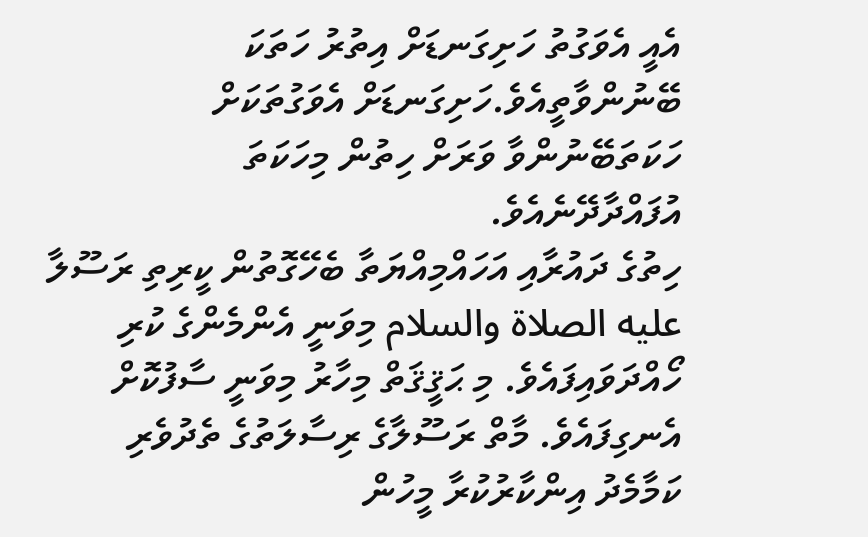އެއީ އެވަގުތު ހަށިގަނޑަށް އިތުރު ހަތަކަ ބޭނުންވާތީއެވެ.ހަށިގަނޑަށް އެވަގުތަކަށް ހަކަތަބޭނުންވާ ވަރަށް ހިތުން މިހަކަތަ އުފައްދާދޭނެއެވެ.
ހިތުގެ ދައުރާއި އަހައްމިއްޔަތާ ބެހޭގޮތުން ކީރިތި ރަސޫލާ عليه الصلاة والسلام މިވަނީ އެންމެންގެ ކުރި ހޯއްދަވައިފައެވެ. މި ޙަޤީޤަތް މިހާރު މިވަނީ ސާފުކޮށް އެނގިފައެވެ. މާތް ރަސޫލާގެ ރިސާލަތުގެ ތެދުވެރި ކަމާމެދު އިންކާރުކުރާ މީހުން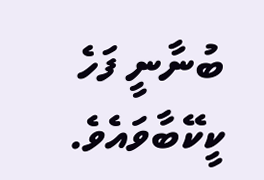ބުނާނީ ފަހެ ކީކޭބާވައެވެ.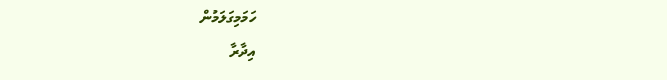ހަމަމިގަލަމުން
އިދާރާ